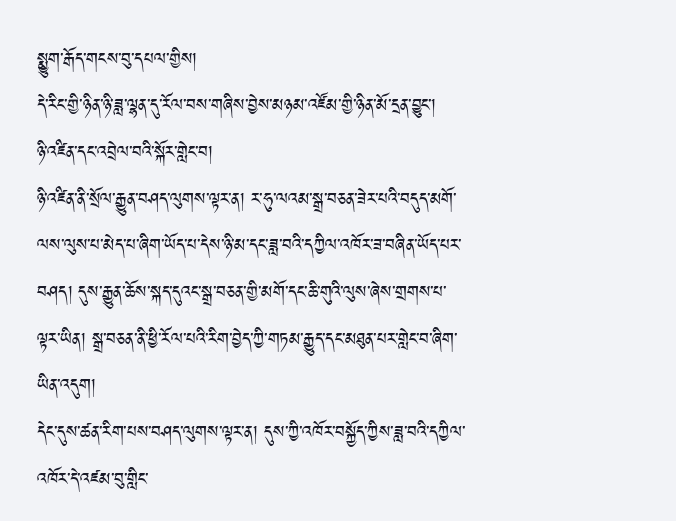སྨྱུག་རྒོད་གངས་བུ་དཔལ་གྱིས།
དེ་རིང་གྱི་ཉིན་ཉི་ཟླ་ལྷན་དུ་རོལ་བས་གཞིས་བྱེས་མཉམ་འཛོམ་གྱི་ཉིན་མོ་དྲན་བྱུང་།
ཉི་འཛིན་དང་འབྲེལ་བའི་སྐོར་གླེང་བ།
ཉི་འཛིན་ནི་སྲོལ་རྒྱུན་བཤད་ལུགས་ལྟར་ན། ར་ཧུ་ལའམ་སྒྲ་བཅན་ཟེར་པའི་བདུད་མགོ་ལས་ལུས་པ་མེད་པ་ཞིག་ཡོད་པ་དེས་ཉི་མ་དང་ཟླ་བའི་དཀྱིལ་འཁོར་ཟ་བཞིན་ཡོད་པར་བཤད། དུས་རྒྱུན་ཆོས་སྐད་དུའང་སྒྲ་བཅན་གྱི་མགོ་དང་ཆི་གུའི་ལུས་ཞེས་གྲགས་པ་ལྟར་ཡིན། སྒྲ་བཅན་ནི་ཕྱི་རོལ་པའི་རིག་བྱེད་ཀྱི་གཏམ་རྒྱུད་དང་མཐུན་པར་གླེང་བ་ཞིག་ཡིན་འདུག།
དེང་དུས་ཚན་རིག་པས་བཤད་ལུགས་ལྟར་ན། དུས་ཀྱི་འཁོར་བསྐྱོད་ཀྱིས་ཟླ་བའི་དཀྱིལ་འཁོར་དེ་འཛམ་བུ་གླིང་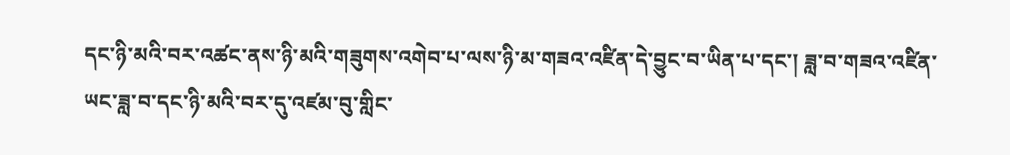དང་ཉི་མའི་བར་འཚང་ནས་ཉི་མའི་གཟུགས་འགེབ་པ་ལས་ཉི་མ་གཟའ་འཛིན་དེ་བྱུང་བ་ཡིན་པ་དང་། ཟླ་བ་གཟའ་འཛིན་ཡང་ཟླ་བ་དང་ཉི་མའི་བར་དུ་འཛམ་བུ་གླིང་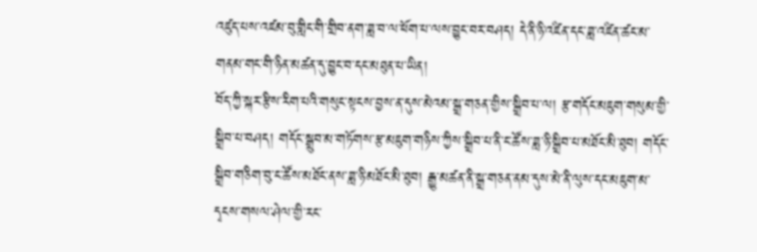འཛུད་པས་འཛམ་བུ་གླིང་གི་གྲིབ་ནག་ཟླ་བ་ལ་ཕོག་པ་ལས་བྱུང་བར་བཤད། དེ་ནི་ཉི་འཛིན་དང་ཟླ་འཛིན་ཚང་མ་གནམ་གང་གི་ཉིན་མཚན་དུ་བྱུང་བ་དང་མཐུན་པ་ཡིན།
བོད་ཀྱི་སྐར་རྩིས་རིག་པའི་གསུང་སྟངས་བྱས་ན་དུས་མེའམ་སྒྲ་གཅན་གྱིས་སྒྲིབ་པ་ལ། རྩ་གདོང་མཇུག་གསུམ་གྱི་སྒྲིབ་པ་བཤད། གདོང་སྒྲུབ་མ་གཏོགས་རྩ་མཇུག་གཉིས་ཀྱིས་སྒྲིབ་པ་ནི་ང་ཚོས་ཟླ་ཉི་སྒྲིབ་པ་མཐོང་མི་ཐུབ། གདོང་སྒྲིབ་གཅིག་བུ་ང་ཚོས་མཐོང་ནས་ཟླ་ཉི་མཐོང་མི་ཐུབ། རྒྱུ་མཚན་ནི་སྒྲ་གཅན་ནམ་དུས་མེ་ནི་ལུས་དང་མཇུག་མ་དྭངས་གསལ་ཤེལ་གྱི་རང་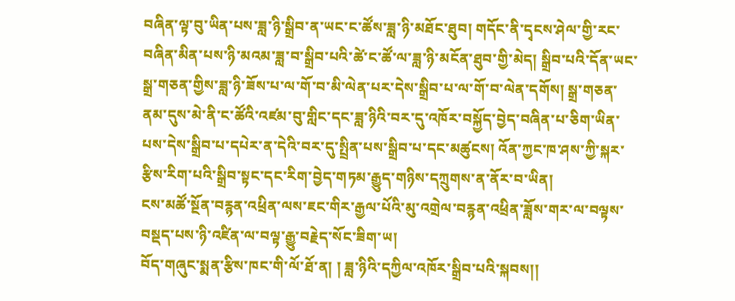བཞིན་ལྟ་བུ་ཡིན་པས་ཟླ་ཉི་སྒྲིབ་ན་ཡང་ང་ཚོས་ཟླ་ཉི་མཐོང་ཐུབ། གདོང་ནི་དྭངས་ཤེལ་གྱི་རང་བཞིན་མིན་པས་ཉི་མའམ་ཟླ་བ་སྒྲིབ་པའི་ཚེ་ང་ཚོ་ལ་ཟླ་ཉི་མངོན་ཐུབ་གྱི་མེད། སྒྲིབ་པའི་དོན་ཡང་སྒྲ་གཅན་གྱིས་ཟླ་ཉི་ཟོས་པ་ལ་གོ་བ་མི་ལེན་པར་དེས་སྒྲིབ་པ་ལ་གོ་བ་ལེན་དགོས། སྒྲ་གཅན་ནམ་དུས་མེ་ནི་ང་ཚོའི་འཛམ་བུ་གླིང་དང་ཟླ་ཉིའི་བར་དུ་འཁོར་བསྐྱོད་བྱེད་བཞིན་པ་ཅིག་ཡིན་པས་དེས་སྒྲིབ་པ་དཔེར་ན་དེའི་བར་དུ་སྤྲིན་པས་སྒྲིབ་པ་དང་མཚུངས། འོན་ཀྱང་ཁ་ཤས་ཀྱི་སྐར་རྩིས་རིག་པའི་སྒྲིབ་སྟང་དང་རིག་བྱེད་གཏམ་རྒྱུད་གཉིས་དཀྲུགས་ན་ནོར་བ་ཡིན།
ངས་མཚོ་སྔོན་བརྙན་འཕྲིན་ལས་ཇང་གིར་རྒྱལ་པོའི་མུ་འགྲེལ་བརྙན་འཕྲིན་ཟློས་གར་ལ་བལྟས་བསྡད་པས་ཉི་འཛིན་ལ་བལྟ་རྒྱུ་བརྗེད་སོང་ཟིག་ཡ།
བོད་གཞུང་སྨན་རྩིས་ཁང་གི་ལོ་ཐོ་ན། ། ཟླ་ཉིའི་དཀྱིལ་འཁོར་སྒྲིབ་པའི་སྐབས།།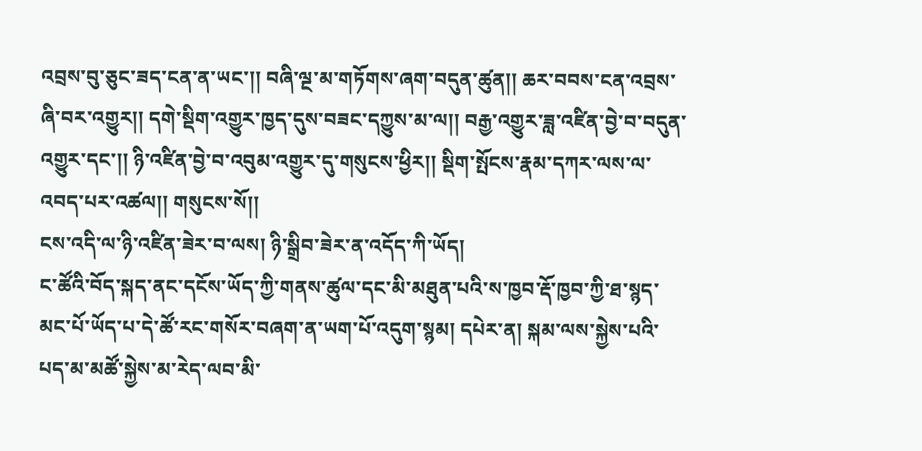འབྲས་བུ་ཅུང་ཟད་ངན་ན་ཡང་།། བཞི་ལྔ་མ་གཏོགས་ཞག་བདུན་ཚུན།། ཆར་བབས་ངན་འབྲས་ཞི་བར་འགྱུར།། དགེ་སྡིག་འགྱུར་ཁྱད་དུས་བཟང་དཀྱུས་མ་ལ།། བརྒྱ་འགྱུར་ཟླ་འཛིན་བྱེ་བ་བདུན་འགྱུར་དང་།། ཉི་འཛིན་བྱེ་བ་འབུམ་འགྱུར་དུ་གསུངས་ཕྱིར།། སྡིག་སྤོངས་རྣམ་དཀར་ལས་ལ་འབད་པར་འཚལ།། གསུངས་སོ།།
ངས་འདི་ལ་ཉི་འཛིན་ཟེར་བ་ལས། ཉི་སྒྲིབ་ཟེར་ན་འདོད་ཀི་ཡོད།
ང་ཚོའི་བོད་སྐད་ནང་དངོས་ཡོད་ཀྱི་གནས་ཚུལ་དང་མི་མཐུན་པའི་ས་ཁྱབ་རྡོ་ཁྱབ་ཀྱི་ཐ་སྙད་མང་པོ་ཡོད་པ་དེ་ཚོ་རང་གསོར་བཞག་ན་ཡག་པོ་འདུག་སྙམ། དཔེར་ན། སྐམ་ལས་སྐྱེས་པའི་པད་མ་མཚོ་སྐྱེས་མ་རེད་ལབ་མི་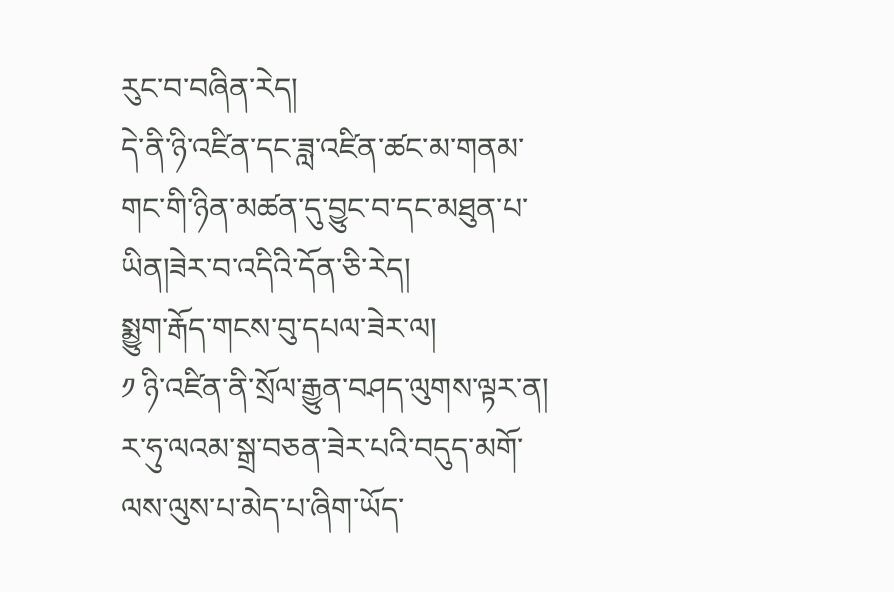རུང་བ་བཞིན་རེད།
དེ་ནི་ཉི་འཛིན་དང་ཟླ་འཛིན་ཚང་མ་གནམ་གང་གི་ཉིན་མཚན་དུ་བྱུང་བ་དང་མཐུན་པ་ཡིན།ཟེར་བ་འདིའི་དོན་ཅི་རེད།
སྨྱུག་རྒོད་གངས་བུ་དཔལ་ཟེར་ལ།
༡ ཉི་འཛིན་ནི་སྲོལ་རྒྱུན་བཤད་ལུགས་ལྟར་ན། ར་ཧུ་ལའམ་སྒྲ་བཅན་ཟེར་པའི་བདུད་མགོ་ལས་ལུས་པ་མེད་པ་ཞིག་ཡོད་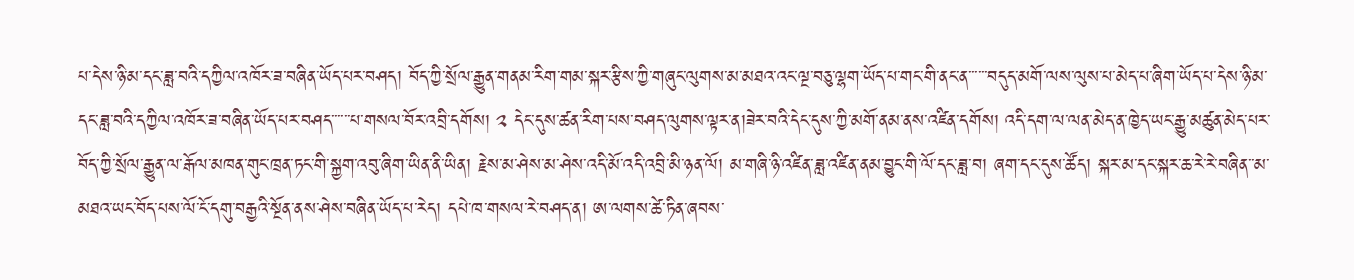པ་དེས་ཉི་མ་དང་ཟླ་བའི་དཀྱིལ་འཁོར་ཟ་བཞིན་ཡོད་པར་བཤད། བོད་ཀྱི་སྲོལ་རྒྱུན་གནམ་རིག་གམ་སྐར་རྩིས་ཀྱི་གཞུང་ལུགས་མ་མཐའ་འང་ལྔ་བཅུ་ལྷག་ཡོད་པ་གང་གི་ནང་ན་་་་་་བདུད་མགོ་ལས་ལུས་པ་མེད་པ་ཞིག་ཡོད་པ་དེས་ཉི་མ་དང་ཟླ་བའི་དཀྱིལ་འཁོར་ཟ་བཞིན་ཡོད་པར་བཤད་་་་་་པ་གསལ་བོར་འབྲི་དགོས། ༢ དེང་དུས་ཚན་རིག་པས་བཤད་ལུགས་ལྟར་ན།ཟེར་བའི་དེང་དུས་ཀྱི་མགོ་ནམ་ནས་འཛིན་དགོས། འདི་དག་ལ་ལན་མེད་ན་ཁྱེད་ཡང་རྒྱུ་མཚུན་མེད་པར་བོད་ཀྱི་སྲོལ་རྒྱུན་ལ་རྒོལ་མཁན་གུང་ཁྲན་ཏང་གི་སྐྱག་འབུ་ཞིག་ཡིན་ནི་ཡིན། རྗེས་མ་ཤེས་མ་ཤེས་འདི་མོ་འདི་འབྲི་མི་ཉན་ལོ། མ་གཞི་ཉི་འཛིན་ཟླ་འཛིན་ནམ་བྱུང་གི་ལོ་དང་ཟླ་བ། ཞག་དང་དུས་ཚོད། སྐར་མ་དང་སྐར་ཆ་རེ་རེ་བཞིན་་མ་མཐའ་ཡང་བོད་པས་ལོ་ངོ་དགུ་བརྒྱའི་སྔོན་ནས་ཤེས་བཞིན་ཡོད་པ་རེད། དཔེ་ཁ་གསལ་རེ་བཤད་ན། ཨ་ལགས་ཚེ་ཏིན་ཞབས་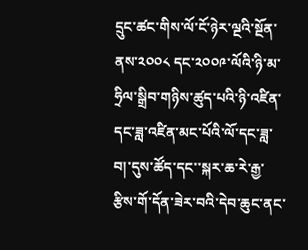དྲུང་ཚང་གིས་ལོ་ངོ་ཉེར་ལྔའི་སྔོན་ནས་༢༠༠༨ དང་༢༠༠༩་ལོའི་ཉི་མ་ཧྲིལ་སྒྲིབ་གཉིས་ཚུད་པའི་ཉི་འཛིན་དང་ཟླ་འཛིན་མང་པོའི་ལོ་དང་ཟླ་བ།་དུས་ཚོད་དང་་སྐར་ཆ་རེ་རྒྱ་རྩིས་གོ་དོན་ཟེར་བའི་དེབ་ཆུང་ནང་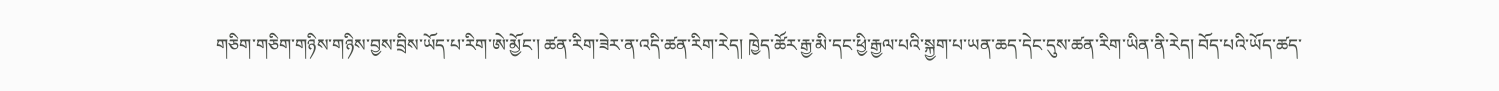གཅིག་གཅིག་གཉིས་གཉིས་བྱས་བྲིས་ཡོད་པ་རིག་ཨེ་མྱོང་། ཚན་རིག་ཟེར་ན་འདི་ཚན་རིག་རེད། ཁྱེད་ཚོར་རྒྱ་མི་དང་ཕྱི་རྒྱལ་པའི་སྐྱག་པ་ཡན་ཆད་དེང་དུས་ཚན་རིག་ཡིན་ནི་རེད། བོད་པའི་ཡོད་ཚད་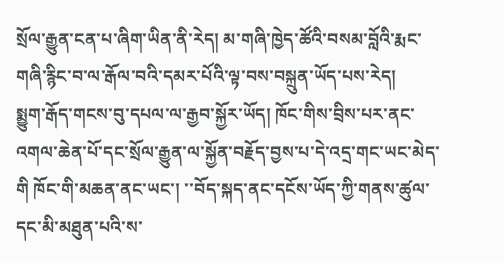སྲོལ་རྒྱུན་ངན་པ་ཞིག་ཡིན་ནི་རེད། མ་གཞི་ཁྱེད་ཚོའི་བསམ་བློའི་རྨང་གཞི་རྙིང་བ་ལ་རྒོལ་བའི་དམར་པོའི་ལྟ་བས་བསྐྲུན་ཡོད་པས་རེད།
སྨྱུག་རྒོད་གངས་བུ་དཔལ་ལ་རྒྱབ་སྐྱོར་ཡོད། ཁོང་གིས་བྲིས་པར་ནང་འགལ་ཆེན་པོ་དང་སྲོལ་རྒྱུན་ལ་སྐྱོན་བརྗོད་བྱས་པ་དེ་འདྲ་གང་ཡང་མེད་གི ཁོང་གི་མཆན་ནང་ཡང་། ་་བོད་སྐད་ནང་དངོས་ཡོད་ཀྱི་གནས་ཚུལ་དང་མི་མཐུན་པའི་ས་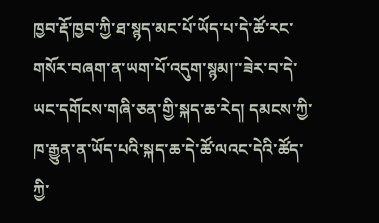ཁྱབ་རྡོ་ཁྱབ་ཀྱི་ཐ་སྙད་མང་པོ་ཡོད་པ་དེ་ཚོ་རང་གསོར་བཞག་ན་ཡག་པོ་འདུག་སྙམ།་་ཟེར་བ་དེ་ཡང་དགོངས་གཞི་ཅན་གྱི་སྐད་ཆ་རེད། དམངས་ཀྱི་ཁ་རྒྱུན་ན་ཡོད་པའི་སྐད་ཆ་དེ་ཚོ་ལའང་དེའི་ཚོད་ཀྱི་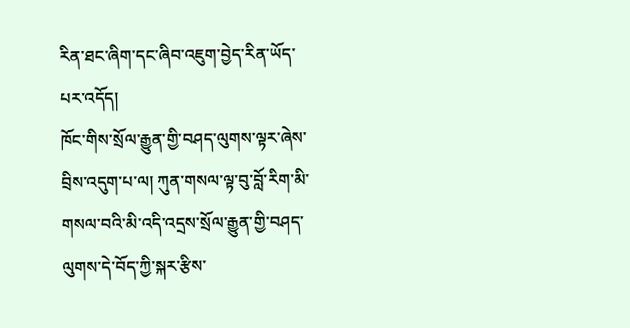རིན་ཐང་ཞིག་དང་ཞིབ་འཇུག་བྱེད་རིན་ཡོད་པར་འདོད།
ཁོང་གིས་སྲོལ་རྒྱུན་གྱི་བཤད་ལུགས་ལྟར་ཞེས་བྲིས་འདུག་པ་ལ། ཀུན་གསལ་ལྟ་བུ་བློ་རིག་མི་གསལ་བའི་མི་འདི་འདྲས་སྲོལ་རྒྱུན་གྱི་བཤད་ལུགས་དེ་བོད་ཀྱི་སྐར་རྩིས་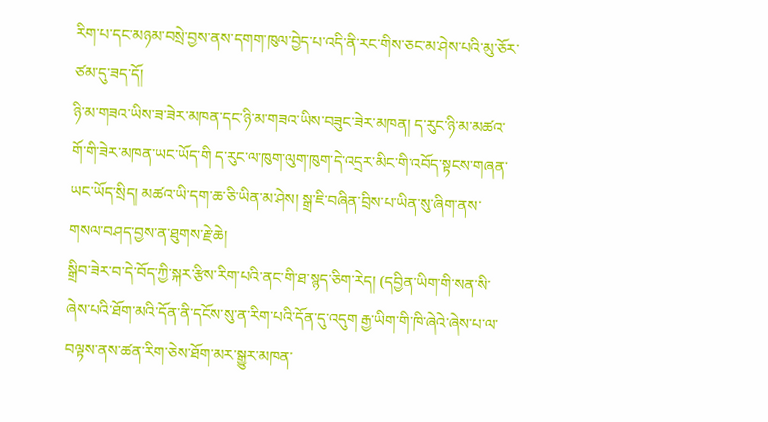རིག་པ་དང་མཉམ་བསྲེ་བྱས་ནས་དགག་ཁུལ་བྱེད་པ་འདི་ནི་རང་གིས་ཅང་མ་ཤེས་པའི་མུ་ཅོར་ཙམ་དུ་ཟད་དོ།
ཉི་མ་གཟའ་ཡིས་ཟ་ཟེར་མཁན་དང་ཉི་མ་གཟའ་ཡིས་བཟུང་ཟེར་མཁན། ད་རུང་ཉི་མ་མཚའ་གོ་གི་ཟེར་མཁན་ཡང་ཡོད་གི ད་རུང་ལ་ཁུག་ལུག་ཁུག་དེ་འདྲར་མིང་གི་འབོད་སྟངས་གཞན་ཡང་ཡོད་སྲིད། མཚའ་ཡི་དག་ཆ་ཅི་ཡིན་མ་ཤེས། སྒྲ་ཇི་བཞིན་བྲིས་པ་ཡིན་སུ་ཞིག་ནས་གསལ་བཤད་བྱས་ན་ཐུགས་རྗེ་ཆེ།
སྒྲིབ་ཟེར་བ་དེ་བོད་ཀྱི་སྐར་རྩིས་རིག་པའི་ནང་གི་ཐ་སྙད་ཅིག་རེད། (དབྱིན་ཡིག་གི་སན་སི་ཞེས་པའི་ཐོག་མའི་དོན་ནི་དངོས་སུ་ན་རིག་པའི་དོན་དུ་འདུག རྒྱ་ཡིག་གི་ཁི་ཞེའེ་ཞེས་པ་ལ་བལྟས་ནས་ཚན་རིག་ཅེས་ཐོག་མར་སྒྱུར་མཁན་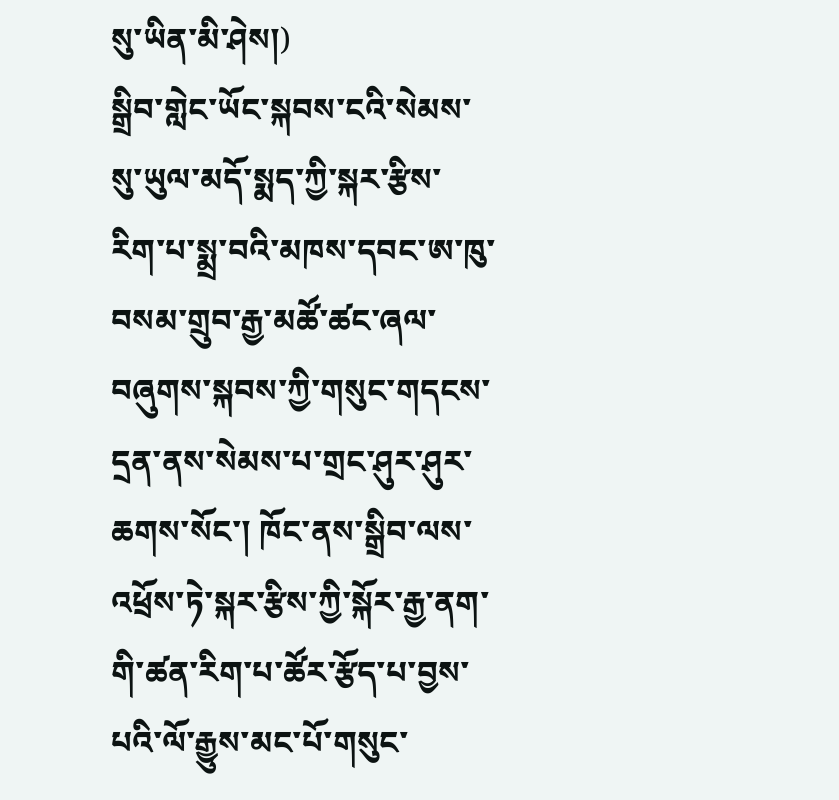སུ་ཡིན་མི་ཤེས།)
སྒྲིབ་གླེང་ཡོང་སྐབས་ངའི་སེམས་སུ་ཡུལ་མདོ་སྨད་ཀྱི་སྐར་རྩིས་རིག་པ་སྨྲ་བའི་མཁས་དབང་ཨ་ཁུ་བསམ་གྲུབ་རྒྱ་མཚོ་ཚང་ཞལ་བཞུགས་སྐབས་ཀྱི་གསུང་གདངས་དྲན་ནས་སེམས་པ་གྲང་ཤུར་ཤུར་ཆགས་སོང་། ཁོང་ནས་སྒྲིབ་ལས་འཕྲོས་ཏེ་སྐར་རྩིས་ཀྱི་སྐོར་རྒྱ་ནག་གི་ཚན་རིག་པ་ཚོར་རྩོད་པ་བྱས་པའི་ལོ་རྒྱུས་མང་པོ་གསུང་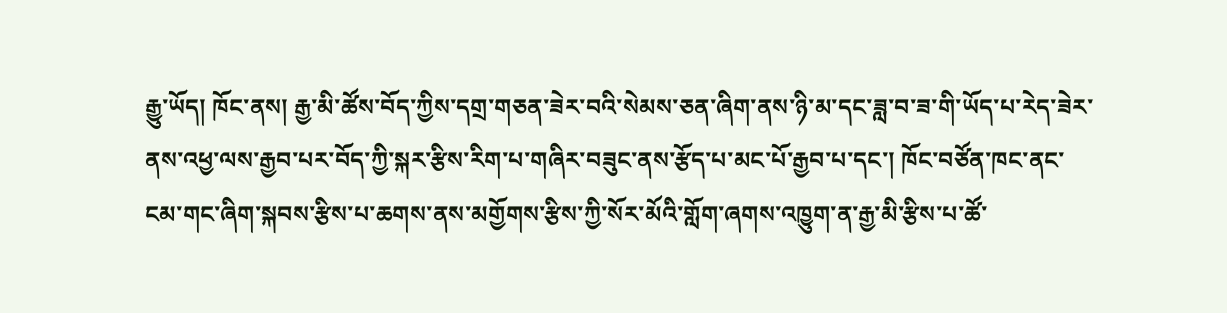རྒྱུ་ཡོད། ཁོང་ནས། རྒྱ་མི་ཚོས་བོད་ཀྱིས་དགྲ་གཅན་ཟེར་བའི་སེམས་ཅན་ཞིག་ནས་ཉི་མ་དང་ཟླ་བ་ཟ་གི་ཡོད་པ་རེད་ཟེར་ནས་འཕྱ་ལས་རྒྱབ་པར་བོད་ཀྱི་སྐར་རྩིས་རིག་པ་གཞིར་བཟུང་ནས་རྩོད་པ་མང་པོ་རྒྱབ་པ་དང་། ཁོང་བཙོན་ཁང་ནང་ངམ་གང་ཞིག་སྐབས་རྩིས་པ་ཆགས་ནས་མགྱོགས་རྩིས་ཀྱི་སོར་མོའི་གློག་ཞགས་འཁྱུག་ན་རྒྱ་མི་རྩིས་པ་ཚོ་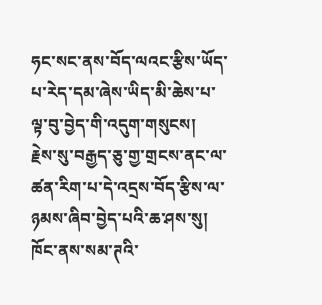ཧང་སང་ནས་བོད་ལའང་རྩིས་ཡོད་པ་རེད་དམ་ཞེས་ཡིད་མི་ཆེས་པ་ལྟ་བུ་བྱེད་གི་འདུག་གསུངས།
རྗེས་སུ་བརྒྱད་ཅུ་གྱ་གྲངས་ནང་ལ་ཚན་རིག་པ་དེ་འདྲས་བོད་རྩིས་ལ་ཉམས་ཞིབ་བྱེད་པའི་ཆ་ཤས་སུ། ཁོང་ནས་སམ་ཊའི་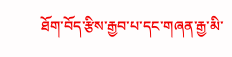ཐོག་བོད་རྩིས་རྒྱབ་པ་དང་གཞན་རྒྱ་མི་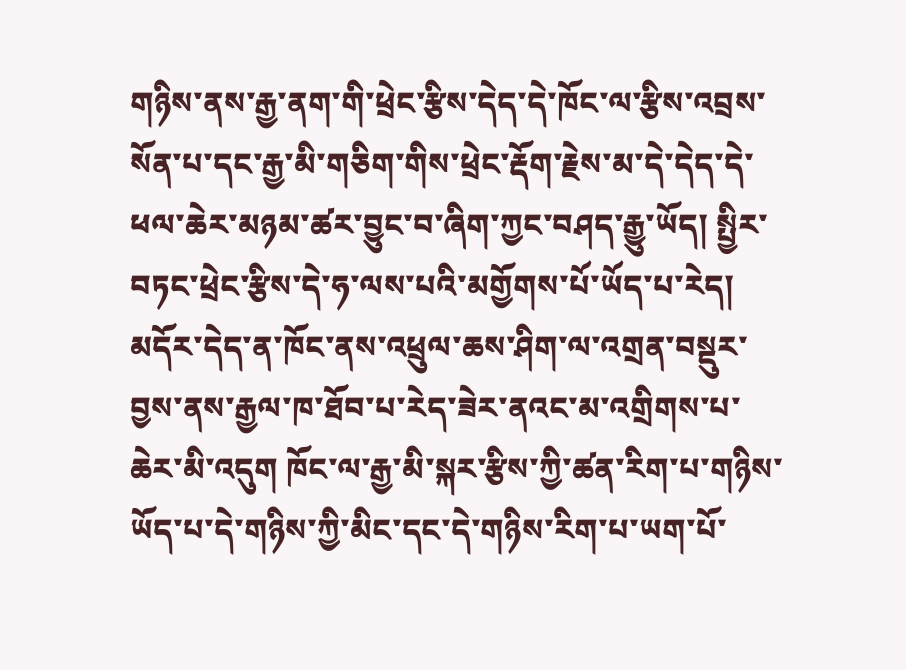གཉིས་ནས་རྒྱ་ནག་གི་ཕྲེང་རྩིས་དེད་དེ་ཁོང་ལ་རྩིས་འབྲས་སོན་པ་དང་རྒྱ་མི་གཅིག་གིས་ཕྲེང་རྡོག་རྗེས་མ་དེ་དེད་དེ་ཕལ་ཆེར་མཉམ་ཚར་བྱུང་བ་ཞིག་ཀྱང་བཤད་རྒྱུ་ཡོད། སྤྱིར་བཏང་ཕྲེང་རྩིས་དེ་ཧ་ལས་པའི་མགྱོགས་པོ་ཡོད་པ་རེད། མདོར་དེད་ན་ཁོང་ནས་འཕྲུལ་ཆས་ཤིག་ལ་འགྲན་བསྡུར་བྱས་ནས་རྒྱལ་ཁ་ཐོབ་པ་རེད་ཟེར་ནའང་མ་འགྲིགས་པ་ཆེར་མི་འདུག ཁོང་ལ་རྒྱ་མི་སྐར་རྩིས་ཀྱི་ཚན་རིག་པ་གཉིས་ཡོད་པ་དེ་གཉིས་ཀྱི་མིང་དང་དེ་གཉིས་རིག་པ་ཡག་པོ་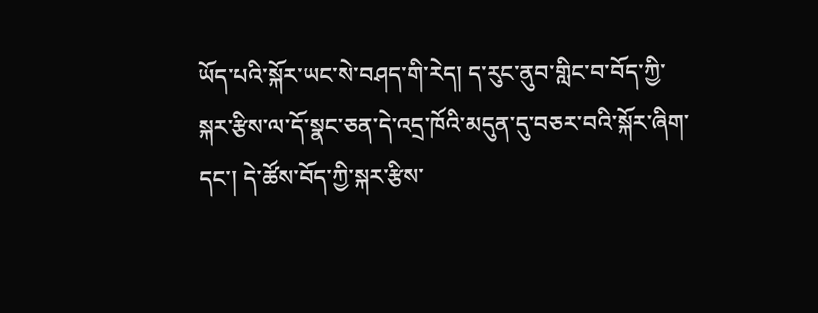ཡོད་པའི་སྐོར་ཡང་སེ་བཤད་གི་རེད། ད་རུང་ནུབ་གླིང་བ་བོད་ཀྱི་སྐར་རྩིས་ལ་དོ་སྣང་ཅན་དེ་འདྲ་ཁོའི་མདུན་དུ་བཅར་བའི་སྐོར་ཞིག་དང་། དེ་ཚོས་བོད་ཀྱི་སྐར་རྩིས་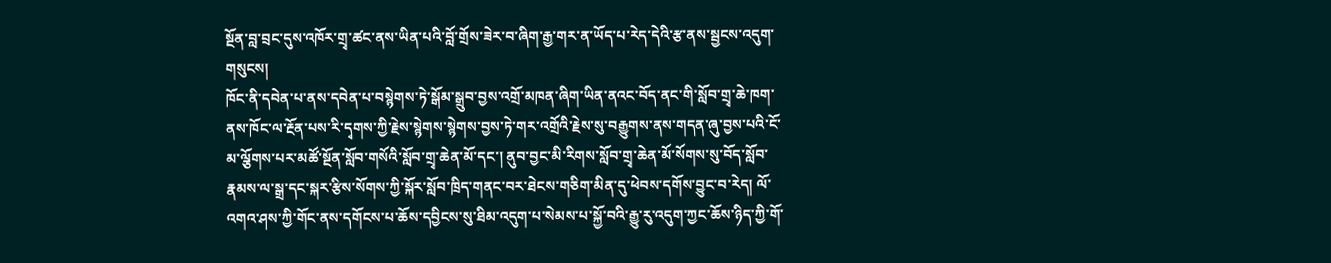སྔོན་བླ་བྲང་དུས་འཁོར་གྲྭ་ཚང་ནས་ཡིན་པའི་བློ་གྲོས་ཟེར་བ་ཞིག་རྒྱ་གར་ན་ཡོད་པ་རེད་དེའི་རྩ་ནས་སྦྱངས་འདུག་གསུངས།
ཁོང་ནི་དབེན་པ་ནས་དབེན་པ་བསྙེགས་ཏེ་སྒོམ་སྒྲུབ་བྱས་འགྲོ་མཁན་ཞིག་ཡིན་ནའང་བོད་ནང་གི་སློབ་གྲྭ་ཆེ་ཁག་ནས་ཁོང་ལ་རྔོན་པས་རི་དྭགས་ཀྱི་རྗེས་སྙེགས་སྙེགས་བྱས་ཏེ་གར་འགྲོའི་རྗེས་སུ་བརྒྱུགས་ནས་གདན་ཞུ་བྱས་པའི་ངོ་མ་ལྕོགས་པར་མཚོ་སྔོན་སློབ་གསོའི་སློབ་གྲྭ་ཆེན་མོ་དང་། ནུབ་བྱང་མི་རིགས་སློབ་གྲྭ་ཆེན་མོ་སོགས་སུ་བོད་སློབ་རྣམས་ལ་སྒྲ་དང་སྐར་རྩིས་སོགས་ཀྱི་སྐོར་སློབ་ཁྲིད་གནང་བར་ཐེངས་གཅིག་མིན་དུ་ཕེབས་དགོས་བྱུང་བ་རེད། ལོ་འགའ་ཤས་ཀྱི་གོང་ནས་དགོངས་པ་ཆོས་དབྱིངས་སུ་ཐིམ་འདུག་པ་སེམས་པ་སྐྱོ་བའི་རྒྱུ་རུ་འདུག་ཀྱང་ཆོས་ཉིད་ཀྱི་གོ་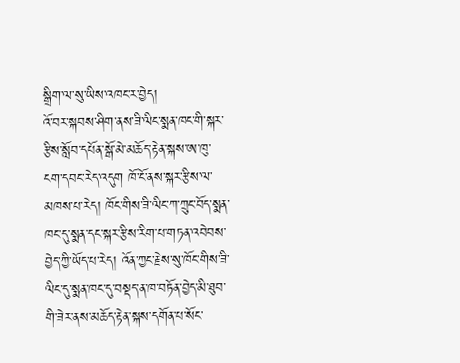སྒྲིག་ལ་སུ་ཡིས་འཁང་ར་བྱེད།
འོ་བར་སྐབས་ཤིག་ནས་ཟི་ལིང་སྨན་ཁང་གི་སྐར་རྩིས་སློབ་དཔོན་སྒོ་མེ་མཆོད་རྟེན་སྐས་ཨ་ཁུ་ངག་དབང་རེད་འདུག ཁོ་ངོ་ནས་སྐར་རྩིས་ལ་མཁས་པ་རེད། ཁོང་གིས་ཟི་ལིང་ཀ་ཀྲུང་བོད་སྨན་ཁང་དུ་སྨན་དང་སྐར་རྩིས་རིག་པ་གཏན་འབེབས་བྱེད་ཀྱི་ཡོད་པ་རེད། འོན་ཀྱང་རྗེས་སུ་ཁོང་གིས་ཟི་ལིང་དུ་སྨན་ཁང་དུ་བསྡད་ན་ཁ་བཏོན་བྱེད་མི་ཐུབ་གི་ཟེར་ནས་མཆོད་རྟེན་སྐས་དགོན་པ་སོང་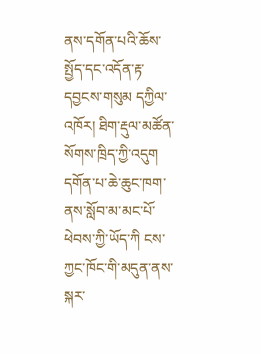ནས་དགོན་པའི་ཆོས་སྤྱོད་དང་འདོན་རྟ་དབྱངས་གསུམ དཀྱིལ་འཁོར། ཐིག་རྡུལ་མཚོན་སོགས་ཁྲིད་ཀྱི་འདུག དགོན་པ་ཆེ་ཆུང་ཁག་ནས་སློབ་མ་མང་པོ་ཕེབས་ཀྱི་ཡོད་ཀི ངས་ཀྱང་ཁོང་གི་མདུན་ནས་སྐར་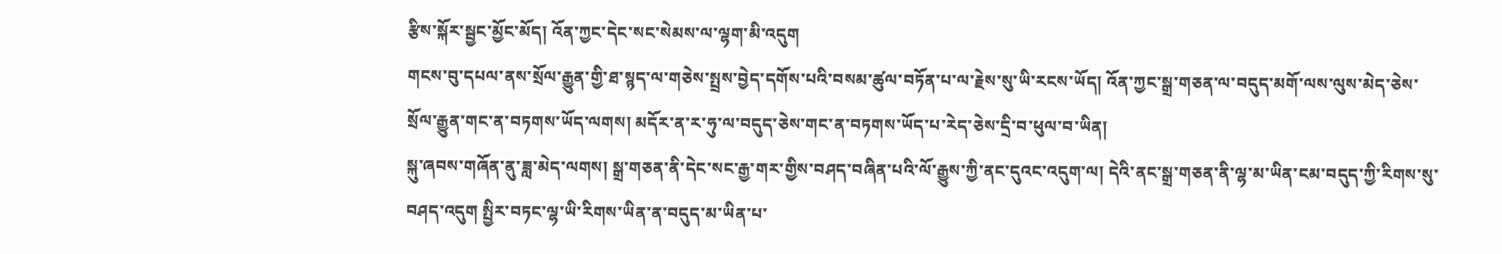རྩིས་སྐོར་སྦྱང་མྱོང་མོད། འོན་ཀྱང་དེང་སང་སེམས་ལ་ལྷག་མི་འདུག
གངས་བུ་དཔལ་ནས་སྲོལ་རྒྱུན་གྱི་ཐ་སྙད་ལ་གཅེས་སྤྲས་བྱེད་དགོས་པའི་བསམ་ཚུལ་བཏོན་པ་ལ་རྗེས་སུ་ཡི་རངས་ཡོད། འོན་ཀྱང་སྒྲ་གཅན་ལ་བདུད་མགོ་ལས་ལུས་མེད་ཅེས་སྲོལ་རྒྱུན་གང་ན་བཏགས་ཡོད་ལགས། མདོར་ན་ར་ཧུ་ལ་བདུད་ཅེས་གང་ན་བཏགས་ཡོད་པ་རེད་ཅེས་དྲི་བ་ཕུལ་བ་ཡིན།
སྐུ་ཞབས་གཞོན་ནུ་ཟླ་མེད་ལགས། སྒྲ་གཅན་ནི་དེང་སང་རྒྱ་གར་གྱིས་བཤད་བཞིན་པའི་ལོ་རྒྱུས་ཀྱི་ནང་དུའང་འདུག་ལ། དེའི་ནང་སྒྲ་གཅན་ནི་ལྷ་མ་ཡིན་ངམ་བདུད་ཀྱི་རིགས་སུ་བཤད་འདུག སྤྱིར་བཏང་ལྷ་ཡི་རིགས་ཡིན་ན་བདུད་མ་ཡིན་པ་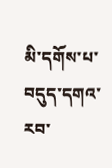མི་དགོས་པ་བདུད་དགའ་རབ་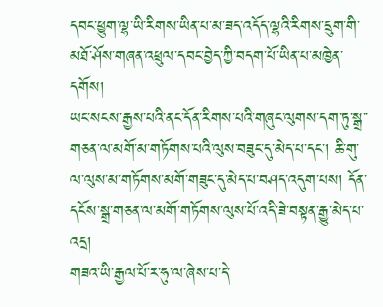དབང་ཕྱུག་ལྷ་ཡི་རིགས་ཡིན་པ་མ་ཟད་འདོད་ལྷའི་རིགས་དྲུག་གི་མཐོ་ཤོས་གཞན་འཕྲུལ་དབང་བྱེད་ཀྱི་བདག་པོ་ཡིན་པ་མཁྱེན་དགོས།
ཡང་སངས་རྒྱས་པའི་ནང་དོན་རིགས་པའི་གཞུང་ལུགས་དག་ཏུ་སྒྲ་་གཅན་ལ་མགོ་མ་གཏོགས་པའི་ལུས་བཟུང་དུ་མེད་པ་དང་། ཆི་གུ་ལ་ལུས་མ་གཏོགས་མགོ་གཟུང་དུ་མེད་པ་བཤད་འདུག་པས། དོན་དངོས་སྒྲ་གཅན་ལ་མགོ་གཏོགས་ལུས་པོ་འདི་ཟེ་བསྟན་རྒྱུ་མེད་པ་འདྲ།
གཟའ་ཡི་རྒྱལ་པོ་ར་ཧུ་ལ་ཞེས་པ་དེ་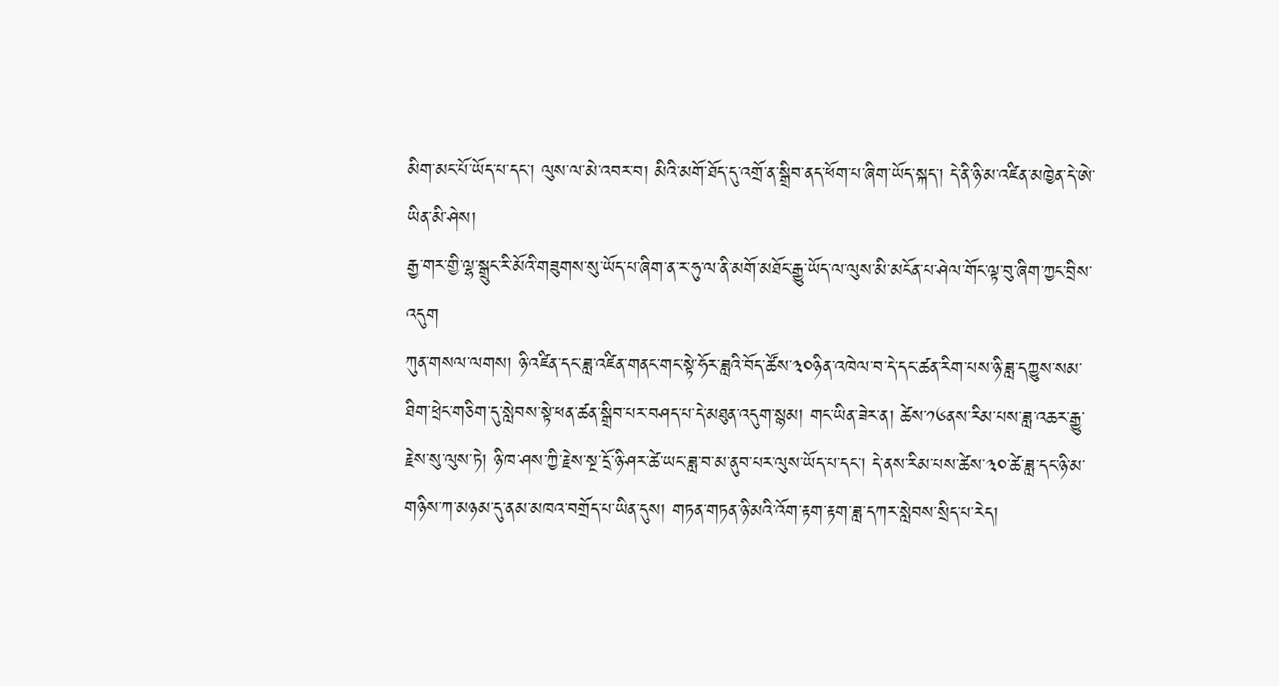མིག་མང་པོ་ཡོད་པ་དང་། ལུས་ལ་མེ་འབར་བ། མིའི་མགོ་ཐོད་དུ་འགྲོ་ན་སྒྲིབ་ནད་ཕོག་པ་ཞིག་ཡོད་སྐད་། དེ་ནི་ཉི་མ་འཛིན་མཁྱེན་དེ་ཨེ་ཡིན་མི་ཤེས།
རྒྱ་གར་གྱི་ལྷ་སྒྲུང་རི་མོའི་གཟུགས་སུ་ཡོད་པ་ཞིག་ན་ར་ཧུ་ལ་ནི་མགོ་མཐོང་རྒྱུ་ཡོད་ལ་ལུས་མི་མངོན་པ་ཤེལ་གོང་ལྟ་བུ་ཞིག་ཀྱང་བྲིས་འདུག
ཀུན་གསལ་ལགས། ཉི་འཛིན་དང་ཟླ་འཛིན་གནང་གང་སྟེ་ཧོར་ཟླའི་བོད་ཚོས་༣༠ཉིན་འཁེལ་བ་དེ་དང་ཚན་རིག་པས་ཉི་ཟླ་དཀྱུས་སམ་ཐིག་ཕྲེང་གཅིག་དུ་སླེབས་སྟེ་ཕན་ཚན་སྒྲིབ་པར་བཤད་པ་དེ་མཐུན་འདུག་སྙམ། གང་ཡིན་ཟེར་ན། ཚེས་༡༦ནས་རིམ་པས་ཟླ་འཆར་རྒྱུ་རྗེས་སུ་ལུས་ཏེ། ཉི་ཁ་ཤས་ཀྱི་རྗེས་སྔ་དྲོ་ཉི་ཤར་ཚེ་ཡང་ཟླ་བ་མ་ནུབ་པར་ལུས་ཡོད་པ་དང་། དེ་ནས་རིམ་པས་ཚེས་༣༠་ཚེ་ཟླ་དང་ཉི་མ་གཉིས་ཀ་མཉམ་དུ་ནམ་མཁའ་བགྲོད་པ་ཡིན་དུས། གཏན་གཏན་ཉི་མའི་འོག་རྟག་རྟག་ཟླ་དཀར་སླེབས་སྲིད་པ་རེད།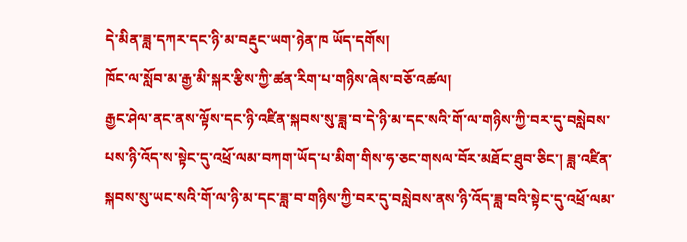དེ་མིན་ཟླ་དཀར་དང་ཉི་མ་བརྡུང་ཡག་ཉེན་ཁ ཡོད་དགོས།
ཁོང་ལ་སློབ་མ་རྒྱ་མི་སྐར་རྩིས་ཀྱི་ཚན་རིག་པ་གཉིས་ཞེས་བཅོ་འཚལ།
རྒྱང་ཤེལ་ནང་ནས་ལྟོས་དང་ཉི་འཛིན་སྐབས་སུ་ཟླ་བ་དེ་ཉི་མ་དང་སའི་གོ་ལ་གཉིས་ཀྱི་བར་དུ་བསླེབས་པས་ཉི་འོད་ས་སྟེང་དུ་འཕྲོ་ལམ་བཀག་ཡོད་པ་མིག་གིས་ཧ་ཅང་གསལ་བོར་མཐོང་ཐུབ་ཅིང་། ཟླ་འཛིན་སྐབས་སུ་ཡང་སའི་གོ་ལ་ཉི་མ་དང་ཟླ་བ་གཉིས་ཀྱི་བར་དུ་བསླེབས་ནས་ཉི་འོད་ཟླ་བའི་སྟེང་དུ་འཕྲོ་ལམ་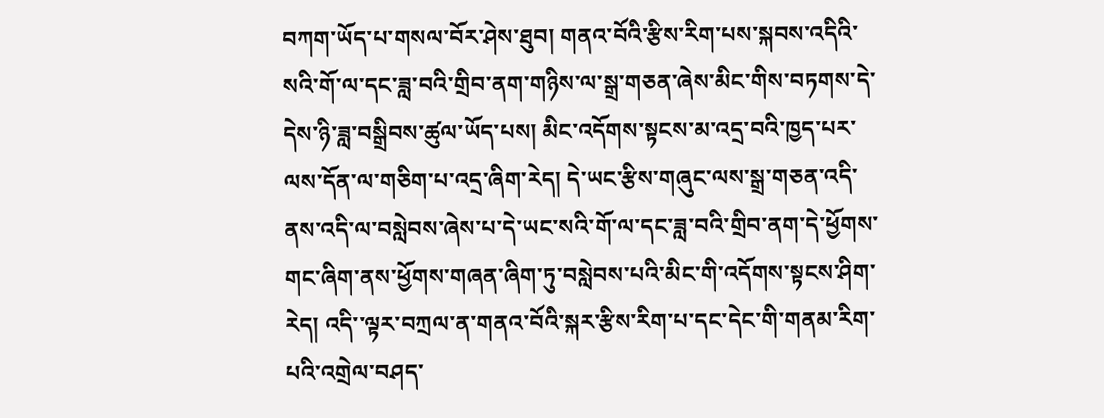བཀག་ཡོད་པ་གསལ་བོར་ཤེས་ཐུབ། གནའ་བོའི་རྩིས་རིག་པས་སྐབས་འདིའི་སའི་གོ་ལ་དང་ཟླ་བའི་གྲིབ་ནག་གཉིས་ལ་སྒྲ་གཅན་ཞེས་མིང་གིས་བཏགས་དེ་དེས་ཉི་ཟླ་བསྒྲིབས་ཚུལ་ཡོད་པས། མིང་འདོགས་སྟངས་མ་འདྲ་བའི་ཁྱད་པར་ལས་དོན་ལ་གཅིག་པ་འདྲ་ཞིག་རེད། དེ་ཡང་རྩིས་གཞུང་ལས་སྒྲ་གཅན་འདི་ནས་འདི་ལ་བསླེབས་ཞེས་པ་དེ་ཡང་སའི་གོ་ལ་དང་ཟླ་བའི་གྲིབ་ནག་དེ་ཕྱོགས་གང་ཞིག་ནས་ཕྱོགས་གཞན་ཞིག་ཏུ་བསླེབས་པའི་མིང་གི་འདོགས་སྟངས་ཤིག་རེད། འདི་་ལྟར་བཀྲལ་ན་གནའ་བོའི་སྐར་རྩིས་རིག་པ་དང་དེང་གི་གནམ་རིག་པའི་འགྲེལ་བཤད་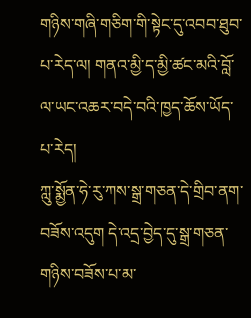གཉིས་གཞི་གཅིག་གི་སྟེང་དུ་འབབ་ཐུབ་པ་རེད་ལ། གནའ་མྱི་ད་མྱི་ཚང་མའི་བློ་ལ་ཡང་འཆར་བདེ་བའི་ཁྱད་ཆོས་ཡོད་པ་རེད།
ཀླུ་སྨྱོན་ཧེ་རུ་ཀས་སྒྲ་གཅན་དེ་གྲིབ་ནག་བཟོས་འདུག དེ་འདྲ་བྱེད་དུ་སྒྲ་གཅན་གཉིས་བཟོས་པ་མ་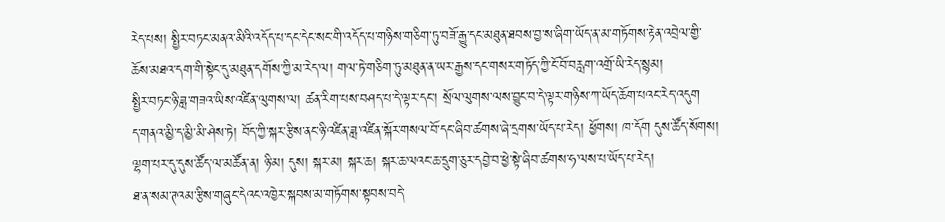རེད་པས། སྤྱིར་བཏང་མནའ་མིའི་འདོད་པ་དང་དེང་སང་གི་འདོད་པ་གཉིས་གཅིག་ཏུ་བཟོ་རྒྱུ་དང་མཐུན་ཐབས་བྱ་ས་ཞིག་ཡོད་ན་མ་གཏོགས་རྟེན་འབྲེལ་གྱི་ཆོས་མཐའ་དག་གི་སྟེང་དུ་མཐུན་དགོས་ཀྱི་མ་རེད་ལ། གལ་ཏེ་གཅིག་ཏུ་མཐུན་ན་ཡར་རྒྱས་དང་གསར་གཏོད་ཀྱི་ངོ་བོ་བརླག་འགྲོ་ཡི་རེད་སྙམ།
སྤྱིར་བཏང་ཉི་ཟླ་གཟའ་ཡིས་འཛིན་ལུགས་ལ། ཚན་རིག་པས་བཤད་པ་དེ་ལྟར་དང་། སྲོལ་ལུགས་ལས་བྱུང་བ་དེ་ལྟར་གཉིས་ཀ་ཡོད་ཆོག་པའང་རེད་འདུག
ད་གནའ་མྱི་ད་མྱི་མི་ཤེས་ཏེ། བོད་ཀྱི་སྐར་རྩིས་ནང་ཉི་འཛིན་ཟླ་འཛིན་སྐོར་གསལ་བོ་དང་ཞིབ་ཚགས་ཞེ་དྲགས་ཡོད་པ་རེད། ཕྱོགས། ཁ་དོག དུས་ཚོད་སོགས། ལྷག་པར་དུ་དུས་ཚོད་ལ་མཚོན་ན། ཉི་མ། དུས། སྐར་མ། སྐར་ཆ། སྐར་ཆ་ལའང་ཆ་དྲུག་ཅུར་དབྱེ་བ་ཕྱེ་སྟེ་ཞིབ་ཚགས་ཧ་ལས་པ་ཡོད་པ་རེད།
ཐ་ན་སམ་ཊའམ་རྩིས་གཞུང་དེའང་འཁྱེར་སྐབས་མ་གཏོགས་སྟབས་བདེ་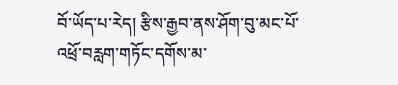བོ་ཡོད་པ་རེད། རྩིས་རྒྱབ་ནས་ཤོག་བུ་མང་པོ་འཕྲོ་བརླག་གཏོང་དགོས་མ་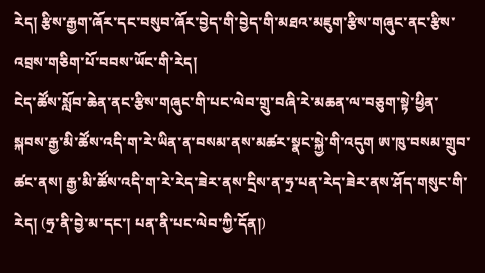རེད། རྩིས་རྒྱག་ཞོར་དང་བསུབ་ཞོར་བྱེད་གི་བྱེད་གི་མཐའ་མཇུག་རྩིས་གཞུང་ནང་རྩིས་འབྲས་གཅིག་པོ་བབས་ཡོང་གི་རེད།
ངེད་ཚོས་སློབ་ཆེན་ནང་རྩིས་གཞུང་གི་པང་ལེབ་གྲུ་བཞི་རེ་མཆན་ལ་བཅུག་སྟེ་ཕྱིན་སྐབས་རྒྱ་མི་ཚོས་འདི་ག་རེ་ཡིན་ན་བསམ་ནས་མཚར་སྣང་སྐྱེ་གི་འདུག ཨ་ཁུ་བསམ་གྲུབ་ཚང་ནས། རྒྱ་མི་ཚོས་འདི་ག་རེ་རེད་ཟེར་ནས་དྲིས་ན་ཧྲ་པན་རེད་ཟེར་ནས་ཤོད་གསུང་གི་རེད། (ཧྲ་ནི་བྱེ་མ་དང་། པན་ནི་པང་ལེབ་ཀྱི་དོན།)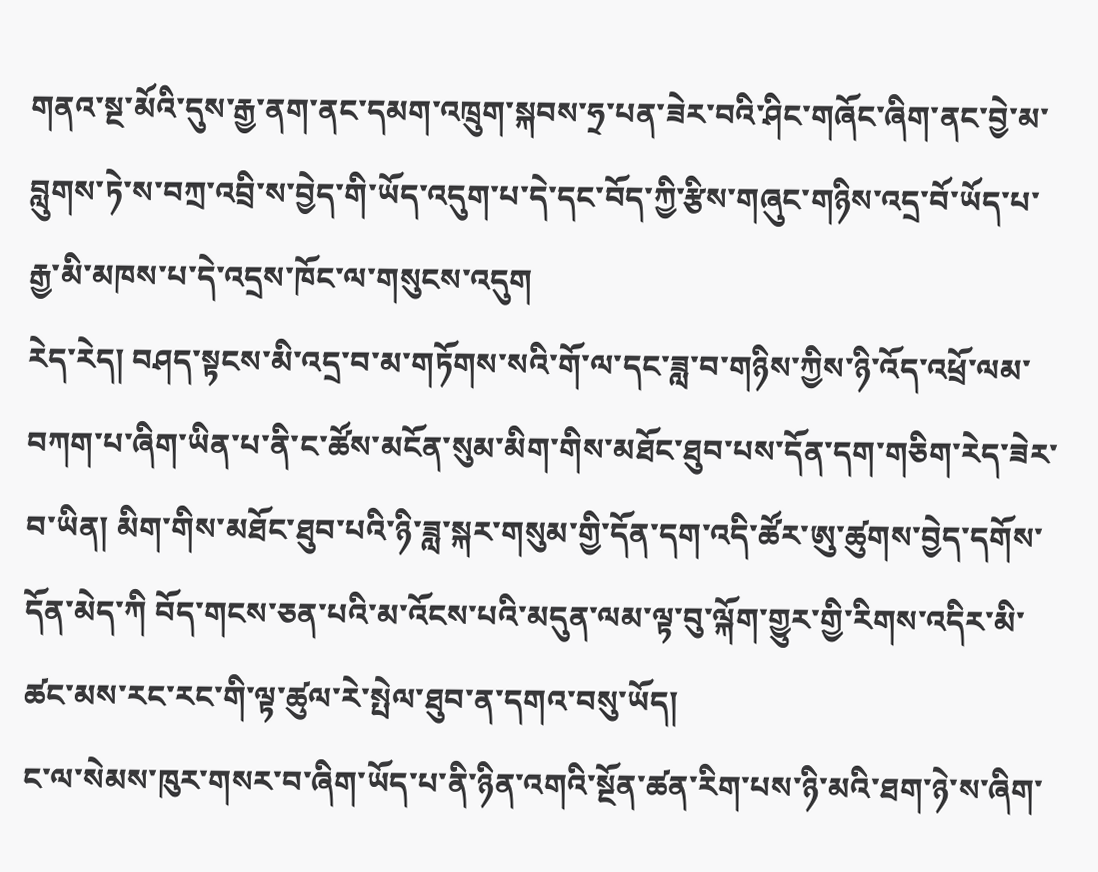གནའ་སྔ་མོའི་དུས་རྒྱ་ནག་ནང་དམག་འཁྲུག་སྐབས་ཧྲ་པན་ཟེར་བའི་ཤིང་གཞོང་ཞིག་ནང་བྱེ་མ་བླུགས་ཏེ་ས་བཀྲ་འབྲི་ས་བྱེད་གི་ཡོད་འདུག་པ་དེ་དང་བོད་ཀྱི་རྩིས་གཞུང་གཉིས་འདྲ་བོ་ཡོད་པ་རྒྱ་མི་མཁས་པ་དེ་འདྲས་ཁོང་ལ་གསུངས་འདུག
རེད་རེད། བཤད་སྟངས་མི་འདྲ་བ་མ་གཏོགས་སའི་གོ་ལ་དང་ཟླ་བ་གཉིས་ཀྱིས་ཉི་འོད་འཕྲོ་ལམ་བཀག་པ་ཞིག་ཡིན་པ་ནི་ང་ཚོས་མངོན་སུམ་མིག་གིས་མཐོང་ཐུབ་པས་དོན་དག་གཅིག་རེད་ཟེར་བ་ཡིན། མིག་གིས་མཐོང་ཐུབ་པའི་ཉི་ཟླ་སྐར་གསུམ་གྱི་དོན་དག་འདི་ཚོར་ཨུ་ཚུགས་བྱེད་དགོས་དོན་མེད་ཀི བོད་གངས་ཅན་པའི་མ་འོངས་པའི་མདུན་ལམ་ལྟ་བུ་ལྐོག་གྱུར་གྱི་རིགས་འདིར་མི་ཚང་མས་རང་རང་གི་ལྟ་ཚུལ་རེ་སྤེལ་ཐུབ་ན་དགའ་བསུ་ཡོད།
ང་ལ་སེམས་ཁུར་གསར་བ་ཞིག་ཡོད་པ་ནི་ཉིན་འགའི་སྔོན་ཚན་རིག་པས་ཉི་མའི་ཐག་ཉེ་ས་ཞིག་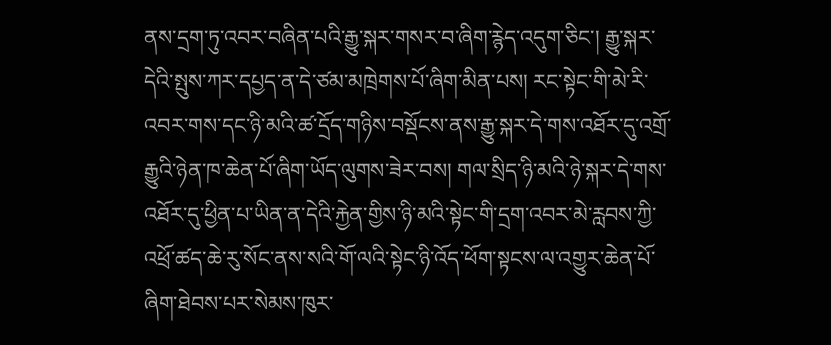ནས་དྲག་ཏུ་འབར་བཞིན་པའི་རྒྱུ་སྐར་གསར་བ་ཞིག་རྙེད་འདུག་ཅིང་། རྒྱུ་སྐར་དེའི་སྤུས་ཀར་དཔྱད་ན་དེ་ཙམ་མཁྲེགས་པོ་ཞིག་མིན་པས། རང་སྟེང་གི་མེ་རི་འབར་གས་དང་ཉི་མའི་ཚ་དྲོད་གཉིས་བསྡོངས་ནས་རྒྱུ་སྐར་དེ་གས་འཐོར་དུ་འགྲོ་རྒྱུའི་ཉེན་ཁ་ཆེན་པོ་ཞིག་ཡོད་ལུགས་ཟེར་བས། གལ་སྲིད་ཉི་མའི་ཉེ་སྐར་དེ་གས་འཐོར་དུ་ཕྱིན་པ་ཡིན་ན་དེའི་རྐྱེན་གྱིས་ཉི་མའི་སྟེང་གི་དྲག་འབར་མེ་རླབས་ཀྱི་འཕྲོ་ཚད་ཆེ་རུ་སོང་ནས་སའི་གོ་ལའི་སྟེང་ཉི་འོད་ཕོག་སྟངས་ལ་འགྱུར་ཆེན་པོ་ཞིག་ཐེབས་པར་སེམས་ཁུར་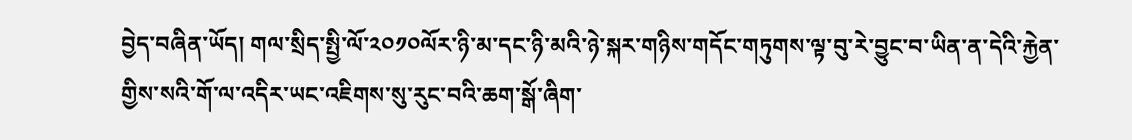བྱེད་བཞིན་ཡོད། གལ་སྲིད་སྤྱི་ལོ་༢༠༡༠ལོར་ཉི་མ་དང་ཉི་མའི་ཉེ་སྐར་གཉིས་གདོང་གཏུགས་ལྟ་བུ་རེ་བྱུང་བ་ཡིན་ན་དེའི་རྐྱེན་གྱིས་སའི་གོ་ལ་འདིར་ཡང་འཇིགས་སུ་རུང་བའི་ཆག་སྒོ་ཞིག་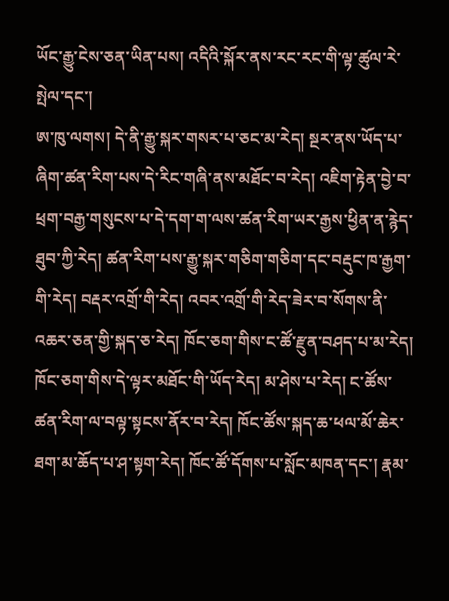ཡོང་རྒྱུ་ངེས་ཅན་ཡིན་པས། འདིའི་སྐོར་ནས་རང་རང་གི་ལྟ་ཚུལ་རེ་སྤེལ་དང་།
ཨ་ཁུ་ལགས། དེ་ནི་རྒྱུ་སྐར་གསར་པ་ཅང་མ་རེད། སྔར་ནས་ཡོད་པ་ཞིག་ཚན་རིག་པས་དེ་རིང་གཞི་ནས་མཐོང་བ་རེད། འཇིག་རྟེན་བྱེ་བ་ཕྲག་བརྒྱ་གསུངས་པ་དེ་དག་ག་ལས་ཚན་རིག་ཡར་རྒྱས་ཕྱིན་ན་རྙེད་ཐུབ་ཀྱི་རེད། ཚན་རིག་པས་རྒྱུ་སྐར་གཅིག་གཅིག་དང་བརྡུང་ཁ་རྒྱག་གི་རེད། བརྡར་འགྲོ་གི་རེད། འབར་འགྲོ་གི་རེད་ཟེར་བ་སོགས་ནི་འཆར་ཅན་གྱི་སྐད་ཅ་རེད། ཁོང་ཅག་གིས་ང་ཚོ་རྫུན་བཤད་པ་མ་རེད། ཁོང་ཅག་གིས་དེ་ལྟར་མཐོང་གི་ཡོད་རེད། མ་ཤེས་པ་རེད། ང་ཚོས་ཚན་རིག་ལ་བལྟ་སྟངས་ནོར་བ་རེད། ཁོང་ཚོས་སྐད་ཆ་ཕལ་མོ་ཆེར་ཐག་མ་ཆོད་པ་ཤ་སྟག་རེད། ཁོང་ཚོ་དོགས་པ་སློང་མཁན་དང་། རྣམ་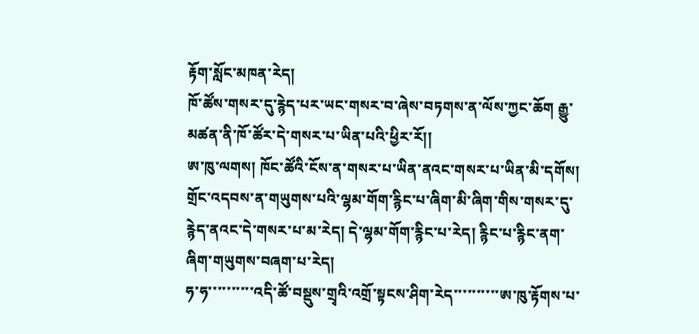རྟོག་སློང་མཁན་རེད།
ཁོ་ཚོས་གསར་དུ་རྙེད་པར་ཡང་གསར་བ་ཞེས་བཏགས་ན་ལོས་ཀྱང་ཆོག རྒྱུ་མཚན་ནི་ཁོ་ཚོར་དེ་གསར་པ་ཡིན་པའི་ཕྱིར་རོ།།
ཨ་ཁུ་ལགས། ཁོང་ཚོའི་ངོས་ན་གསར་པ་ཡིན་ནའང་གསར་པ་ཡིན་མི་དགོས། གྲོང་འདབས་ན་གཡུགས་པའི་ལྷམ་གོག་རྙིང་པ་ཞིག་མི་ཞིག་གིས་གསར་དུ་རྙེད་ནའང་དེ་གསར་པ་མ་རེད། དེ་ལྷམ་གོག་རྙིང་པ་རེད། རྙིང་པ་རྙིང་ནག་ཞིག་གཡུགས་བཞག་པ་རེད།
ཧ་ཧ་་་་་་་་་་འདི་ཚོ་བསྡུས་གྲྭའི་འགྲོ་སྟངས་ཤིག་རེད་་་་་་་་་་ཨ་ཁུ་རྟོགས་པ་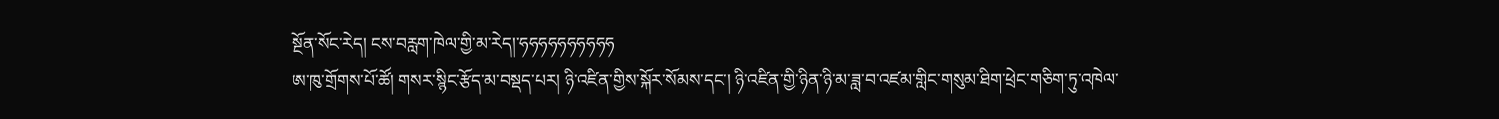སྔོན་སོང་རེད། ངས་བརླག་ཁེལ་གྱི་མ་རེད།་ཧཧཧཧཧཧཧཧཧཧ
ཨ་ཁུ་གྲོགས་པོ་ཚོ། གསར་སྙིང་རྩོད་མ་བསྡད་པར། ཉི་འཛིན་གྱིས་སྐོར་སོམས་དང་། ཉི་འཛིན་གྱི་ཉིན་ཉི་མ་ཟླ་བ་འཛམ་གླིང་གསུམ་ཐིག་ཕྲེང་གཅིག་ཏུ་འཁེལ་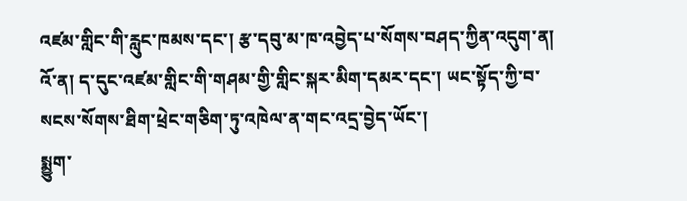འཛམ་གླིང་གི་རླུང་ཁམས་དང་། རྩ་དབུ་མ་ཁ་འབྱེད་པ་སོགས་བཤད་ཀྱིན་འདུག་ན། འོ་ན། ད་དུང་འཛམ་གླིང་གི་གཤམ་གྱི་གླིང་སྐར་མིག་དམར་དང་། ཡང་སྟོད་ཀྱི་བ་སངས་སོགས་ཐིག་ཕྲེང་གཅིག་ཏུ་འཁེལ་ན་གང་འདྲ་བྱེད་ཡོང་།
སྨྱུག་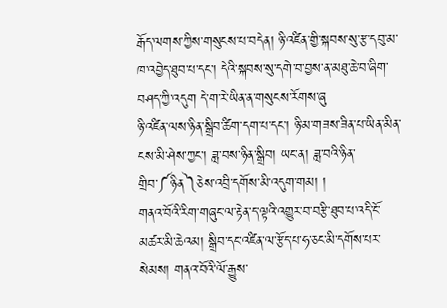རྒོད་ལགས་ཀྱིས་གསུངས་པ་བདེན། ཉི་འཛིན་གྱི་སྐབས་སུ་རྩ་དབུ་མ་ཁ་འབྱེད་ཐུབ་པ་དང་། དེའི་སྐབས་སུ་དགེ་བ་བྱས་ན་མཐུ་ཆེ་བ་ཞིག་བཤད་ཀྱི་འདུག དེ་ག་རེ་ཡིན་ན་གསུངས་རོགས་ཞུ
ཉི་འཛིན་ལས་ཉིན་སྒྲིབ་ཚིག་དག་པ་དང་། ཉི་མ་གཟས་ཟིན་པ་ཡིན་མིན་ངས་མི་ཤེས་ཀྱང་། ཟླ་བས་ཉིན་སྒྲིབ། ཡང་ན། ཟླ་བའི་ཉིན་གྲིབ་༼ཉིན༽ཅེས་འབྲི་དགོས་མི་འདུག་གམ། །
གནའ་བོའི་རིག་གཞུང་ལ་རྟེན་ད་ལྟའི་འགྱུར་བ་བརྩི་ཐུབ་པ་འདི་ངོ་མཚར་མི་ཆེའམ། སྒྲིབ་དང་འཛིན་ལ་རྩོད་པ་ཧ་ཅང་མི་དགོས་པར་སེམས། གནའ་བོའི་ལོ་རྒྱུས་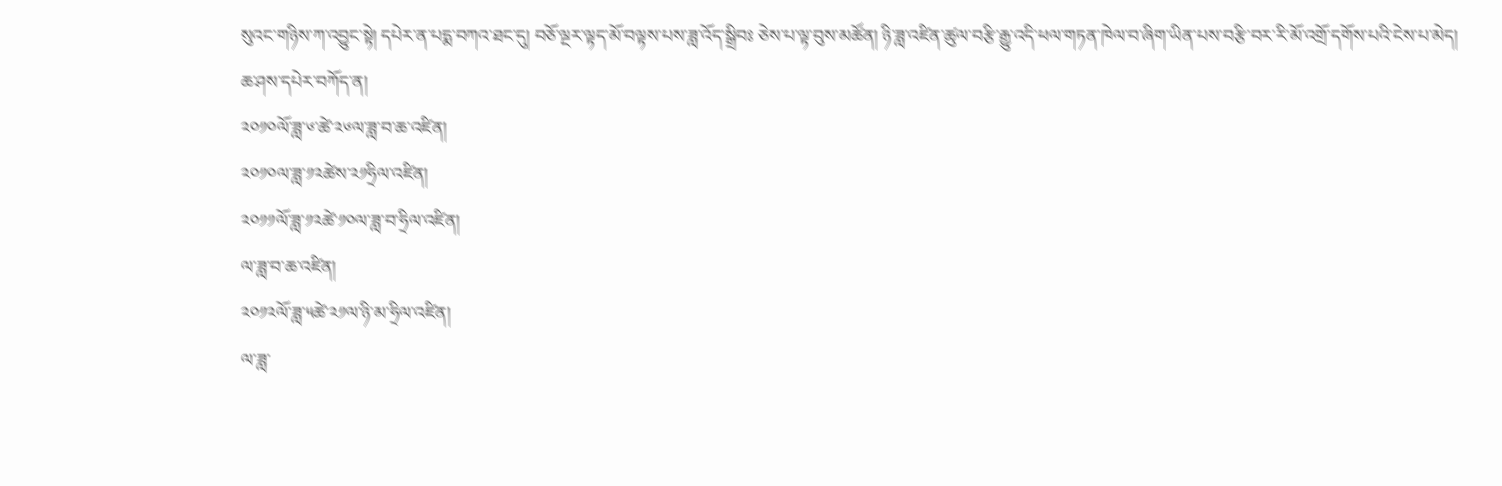སུའང་གཉིས་ཀ་འབྱུང་སྟེ། དཔེར་ན་པདྨ་བཀའ་ཐང་དུ། བཅོ་ལྔར་ལྟད་མོ་བལྟས་པས་ཟླ་འོད་སྒྲིབཿ ཅེས་པ་ལྟ་བུས་མཚོན། ཉི་ཟླ་འཛིན་ཚུལ་བརྩི་རྒྱུ་འདི་ཕལ་གཏན་ཁེལ་བ་ཞིག་ཡིན་པས་བརྩི་བར་རི་མོ་འགྲོ་དགོས་པའི་ངེས་པ་མེད། ཆ་ཤས་དཔེར་བཀོད་ན།
༢༠༡༠ལོ་ཟླ་༦་ཚེ་༢༦ལ་ཟླ་བ་ཆ་འཛིན།
༢༠༡༠ལ་ཟླ་༡༢ཚེས་༢༡ཧྲིལ་འཛིན།
༢༠༡༡ལོ་ཟླ་༡༢ཚེ་༡༠ལ་ཟླ་བ་ཧྲིལ་འཛིན།
ལ་ཟླ་བ་ཆ་འཛིན།
༢༠༡༢ལོ་ཟླ་༥ཚེ་༢༡ལ་ཉི་མ་ཧྲིལ་འཛིན།
ལ་ཟླ་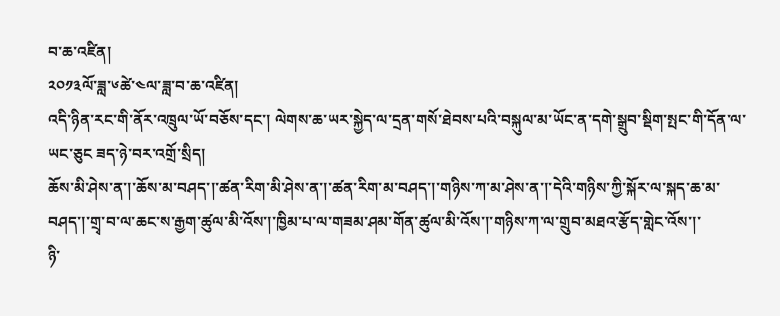བ་ཆ་འཛིན།
༢༠༡༣ལོ་ཟླ་༦ཚེ་༤ལ་ཟླ་བ་ཆ་འཛིན།
འདི་ཉིན་རང་གི་ནོར་འཁྲུལ་ཡོ་བཅོས་དང་། ལེགས་ཆ་ཡར་སྐྱེད་ལ་དྲན་གསོ་ཐེབས་པའི་བསྐུལ་མ་ཡོང་ན་དགེ་སྒྲུབ་སྡིག་སྤང་གི་དོན་ལ་ཡང་ཅུང ཟད་ཉེ་བར་འགྲོ་སྲིད།
ཆོས་མི་ཤེས་ན་།་ཆོས་མ་བཤད་།་ཚན་རིག་མི་ཤེས་ན་།་ཚན་རིག་མ་བཤད་།་གཉིས་ཀ་མ་ཤེས་ན་།་དེའི་གཉིས་ཀྱི་སྐོར་ལ་སྐད་ཆ་མ་བཤད་།་གྲྭ་བ་ལ་ཆང་ས་རྒྱག་ཚུལ་མི་འོས་།་ཁྱིམ་པ་ལ་གཟམ་ཤམ་གོན་ཚུལ་མི་འོས་།་གཉིས་ཀ་ལ་གྲུབ་མཐའ་རྩོད་གླེང་འོས་།་
ཉི་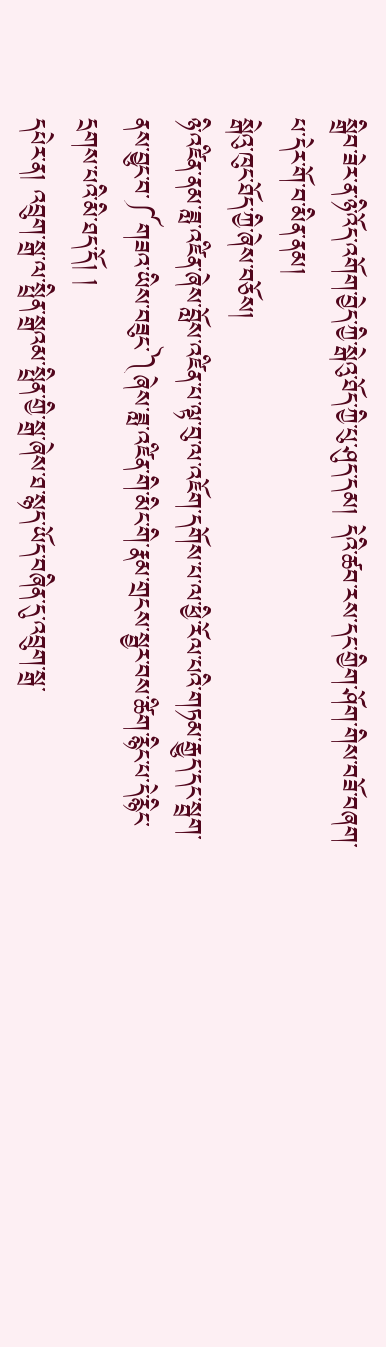སྒྲིབ་ཟེར་ན་ཉི་འོད་འགོག་བྱེད་ཀྱི་སྒེའུ་ཐོད་ཀྱི་པུ་ཤུད་དམ། དེའི་ཚབ་རས་དང་གྱིག་ཤོག་གིས་བཟོ་བཞག་པ་དེར་གོ་བ་མིན་ནམ།
སྒེའུ་ཁུང་ཐོད་ཀྱི་ཞེས་བཅོས།
ཉི་འཛིན་ནམ་ཟླ་འཛིན་ཞེས་བློས་འཛིན་པ་ལྟ་བུ་ལ་འཇོག་དགོས་པ་ལ་ཕྱི་རོལ་པའི་གཏམ་རྒྱུད་དང་སྦྲག་ནས་བྱུང་བ་༼གཟའ་ཡིས་བཟུང་༽ཞེས་ཟླ་འཛིན་གི་མིང་གི་རྣམ་གྲངས་སྦྱར་བས་ཚིག་རྙིང་པ་དེ་རྙིང་དྲགས་པའི་མི་ཐད་དོ། །
དཔེར་ན། འབྲུག་སྒྲ་ལ་སྤྲིན་སྒྲའམ་སྤྲིན་གྱི་སྒྲ་ཞེས་ཐ་སྙད་ཡོད་བཞིན་དུ་འབྲུག་སྒྲ་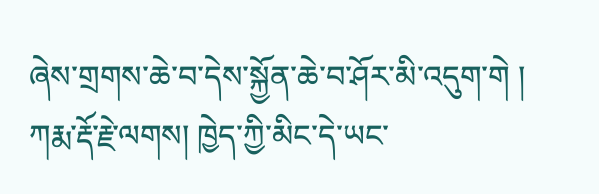ཞེས་གྲགས་ཆེ་བ་དེས་སྐྱོན་ཆེ་བ་ཤོར་མི་འདུག་གེ །
ཀརྨ་རྡོ་རྗེ་ལགས། ཁྱེད་ཀྱི་མིང་དེ་ཡང་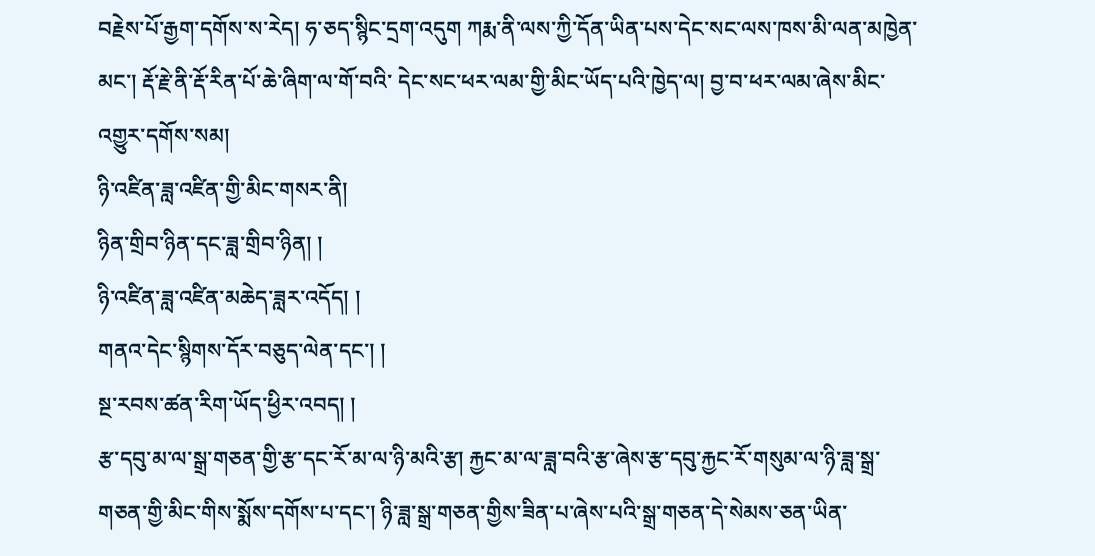བརྗེས་པོ་རྒྱག་དགོས་ས་རེད། ཧ་ཅད་སྙིང་དྲག་འདུག ཀརྨ་ནི་ལས་ཀྱི་དོན་ཡིན་པས་དེང་སང་ལས་ཁས་མི་ལན་མཁྱེན་མང་། རྡོ་རྗེ་ནི་རྡོ་རིན་པོ་ཆེ་ཞིག་ལ་གོ་བའི་ དེང་སང་ཕར་ལམ་གྱི་མིང་ཡོད་པའི་ཁྱེད་ལ། བྱ་བ་ཕར་ལམ་ཞེས་མིང་འགྱུར་དགོས་སམ།
ཉི་འཛིན་ཟླ་འཛིན་གྱི་མིང་གསར་ནི།
ཉིན་གྲིབ་ཉིན་དང་ཟླ་གྲིབ་ཉིན། །
ཉི་འཛིན་ཟླ་འཛིན་མཆེད་ཟླར་འདོད། །
གནའ་དེང་སྙིགས་དོར་བཅུད་ལེན་དང་། །
སྔ་རབས་ཚན་རིག་ཡོད་ཕྱིར་འབད། །
རྩ་དབུ་མ་ལ་སྒྲ་གཅན་གྱི་རྩ་དང་རོ་མ་ལ་ཉི་མའི་རྩ། རྐྱང་མ་ལ་ཟླ་བའི་རྩ་ཞེས་རྩ་དབུ་རྐྱང་རོ་གསུམ་ལ་ཉི་ཟླ་སྒྲ་གཅན་གྱི་མིང་གིས་སྨོས་དགོས་པ་དང་། ཉི་ཟླ་སྒྲ་གཅན་གྱིས་ཟིན་པ་ཞེས་པའི་སྒྲ་གཅན་དེ་སེམས་ཅན་ཡིན་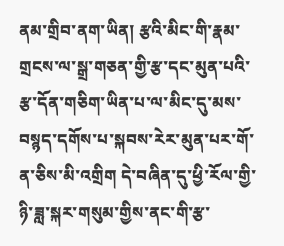ནམ་གྲིབ་ནག་ཡིན། རྩའི་མིང་གི་རྣམ་གྲངས་ལ་སྒྲ་གཅན་གྱི་རྩ་དང་མུན་པའི་རྩ་དོན་གཅིག་ཡིན་པ་ལ་མིང་དུ་མས་བསྙད་དགོས་པ་སྐབས་རེར་མུན་པར་གོ་ན་ཅིས་མི་འགྲིག དེ་བཞིན་དུ་ཕྱི་རོལ་གྱི་ཉི་ཟླ་སྐར་གསུམ་གྱིས་ནང་གི་རྩ་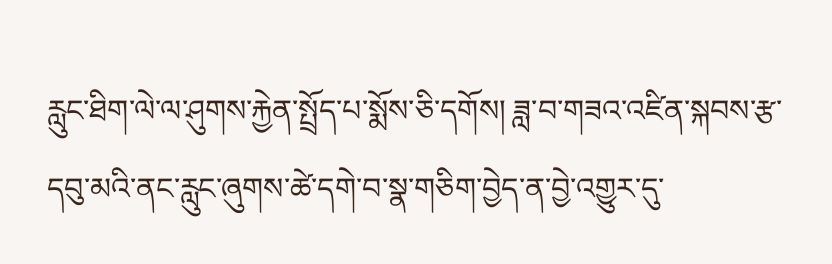རླུང་ཐིག་ལེ་ལ་ཤུགས་རྐྱེན་སྤྲོད་པ་སྨོས་ཅི་དགོས། ཟླ་བ་གཟའ་འཛིན་སྐབས་རྩ་དབུ་མའི་ནང་རླུང་ཞུགས་ཚེ་དགེ་བ་སྣ་གཅིག་བྱེད་ན་བྱེ་འགྱུར་དུ་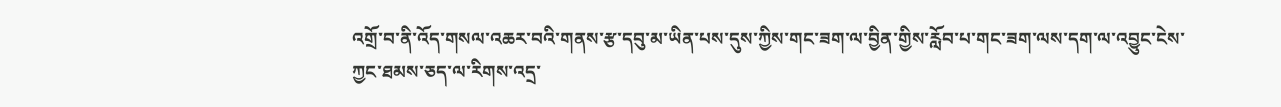འགྲོ་བ་ནི་འོད་གསལ་འཆར་བའི་གནས་རྩ་དབུ་མ་ཡིན་པས་དུས་ཀྱིས་གང་ཟག་ལ་བྱིན་གྱིས་རློབ་པ་གང་ཟག་ལས་དག་ལ་འབྱུང་ངེས་ཀྱང་ཐམས་ཅད་ལ་རིགས་འདྲ་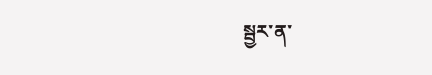སྦྱར་ན་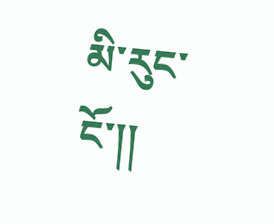མི་རུང་ངོ་།།